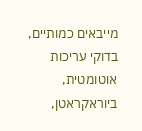מייבאים כמותיים, בדוקי עריכות אוטומטית, ביוראקראטן,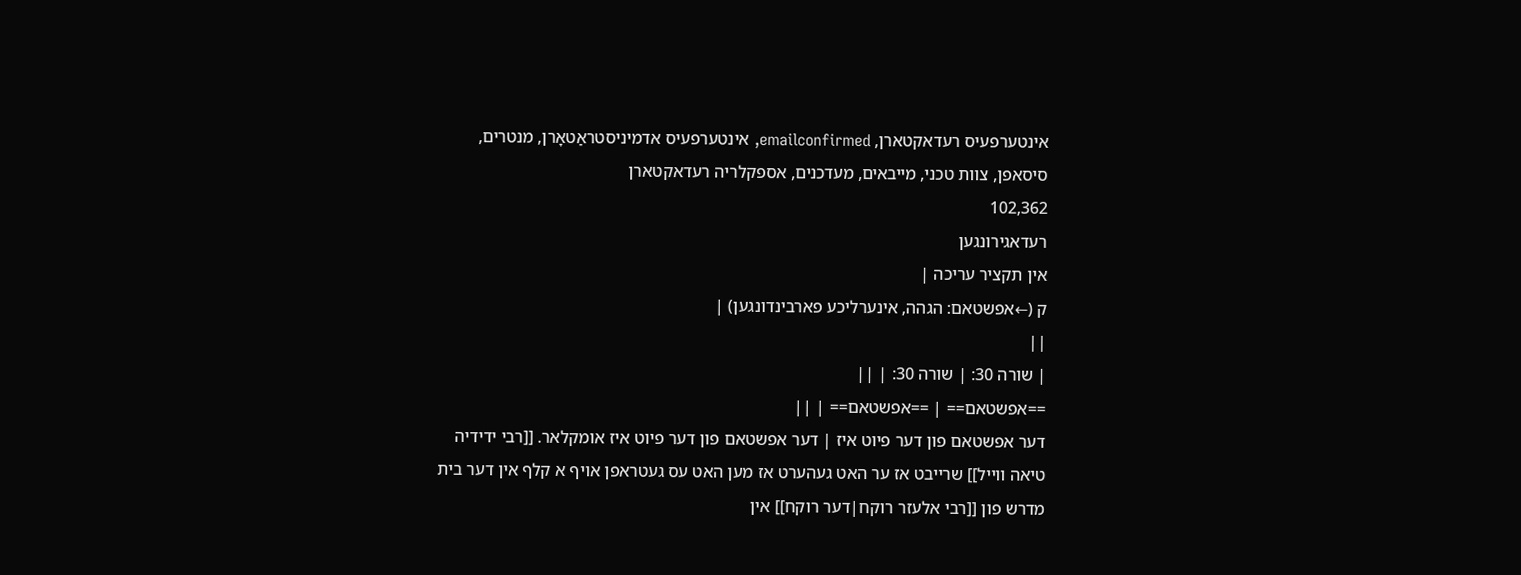אינטערפעיס רעדאקטארן, emailconfirmed, אינטערפעיס אדמיניסטראַטאָרן, מנטרים, סיסאפן, צוות טכני, מייבאים, מעדכנים, אספקלריה רעדאקטארן
102,362
רעדאגירונגען
אין תקציר עריכה |
ק (←אפשטאם: הגהה, אינערליכע פארבינדונגען) |
||
| שורה 30: | שורה 30: | ||
==אפשטאם== | ==אפשטאם== | ||
דער אפשטאם פון דער פיוט איז | דער אפשטאם פון דער פיוט איז אומקלאר. [[רבי ידידיה טיאה ווייל]] שרייבט אז ער האט געהערט אז מען האט עס געטראפן אויף א קלף אין דער בית מדרש פון [[רבי אלעזר רוקח|דער רוקח]] אין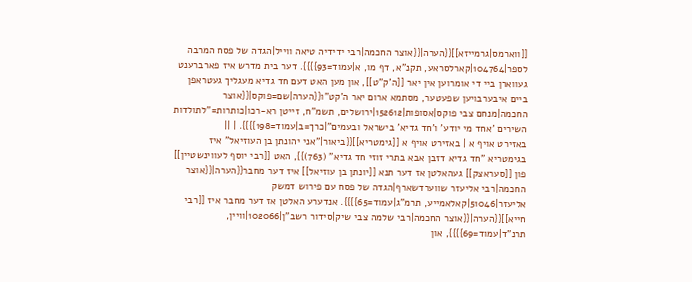[[ווארמס|גרמייזא]]{{הערה|{{אוצר החכמה|רבי ידידיה טיאה ווייל|הגדה של פסח המרבה לספר|104764|קארלסראע, תקנ"א, דף מו, א|עמוד=93}}}}. דער בית מדרש איז פארברענט געווארן ביי די אומרוען אין יאר [[ה'ק"ט]], און מען האט דעם חד גדיא מעגליך געטראפן ביים איבערבויען שפעטער, מסתמא ארום יאר ה'קט"ו{{הערה|שם=פוקס|{{אוצר החכמה|מנחם צבי פוקס|אסופות|152612|ירושלים, תשמ"ח, זייטן רא-רכו|כותרות="לתולדות השירים 'אחד מי יודע' ו'חד גדיא' בישראל ובעמים"|כרך=ב|עמוד=198}}}}. | ||
באזירט אויף א | באזירט אויף א [[גימטריא]]{{ביאור|"אני יהונתן בן העוזיאל" איז בגימטריא "חד גדיא דזבן אבא בתרי זוזי חד גדיא" (763)}}, האט [[רבי יוסף לעווינשטיין]] פון [[סעראצק]] געהאלטן אז דער תנא [[יונתן בן עוזיאל]] איז דער מחבר{{הערה|{{אוצר החכמה|רבי אליעזר שווערדשארף|הגדה של פסח עם פירוש דמשק אליעזר|51046|קאלאמייע, תרמ"ג|עמוד=65}}}}. אנדערע האלטן אז דער מחבר איז [[רבי חייא]]{{הערה|{{אוצר החכמה|רבי שלמה צבי שיק|סידור רשב"ן|102066|וויין, תרנ"ד|עמוד=69}}}}, און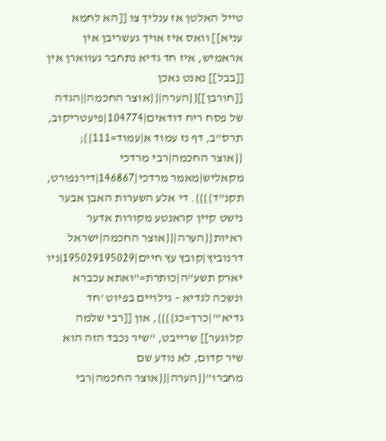טייל האלטן אז ענליך צו [[הא לחמא עניא]] וואס איז אויך געשריבן אין אראמיש, איז חד גדיא נתחבר געווארן אין [[בבל]] נאנט נאכן [[חורבן]]{{הערה|{{אוצר החכמה||הגדה של פסח ריח דודאים|104774|פיעטריקוב, תרס"ב, דף נז עמוד א|עמוד=111}}; {{אוצר החכמה|רבי מרדכי מקאליש|מאמר מרדכי|146867|דירנפורט, תקנ"ד}}}}. די אלע השערות האבן אבער נישט קיין קראנטע מקורות אדער ראיות{{הערה|{{אוצר החכמה|ישראל דרנוביץ|קובץ עץ חיים|195029195029|ניו יארק תשע"ה|כותרת="ואתא עכברא ונשכה לגדיא – גילויים בפיוט 'חד גדיא'"|כרך=כג}}}}, און [[רבי שלמה קלוגער]] שרייבט, "שיר נכבד הזה הוא שיר קדום, לא נודע שם מחברו"{{הערה|{{אוצר החכמה|רבי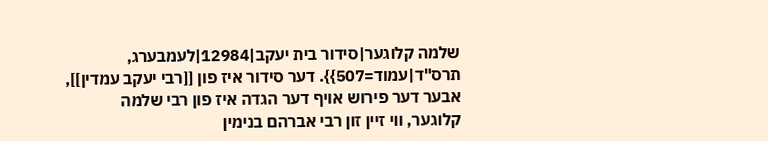שלמה קלוגער|סידור בית יעקב|12984|לעמבערג, תרס"ד|עמוד=507}}. דער סידור איז פון [[רבי יעקב עמדין]], אבער דער פירוש אויף דער הגדה איז פון רבי שלמה קלוגער, ווי זיין זון רבי אברהם בנימין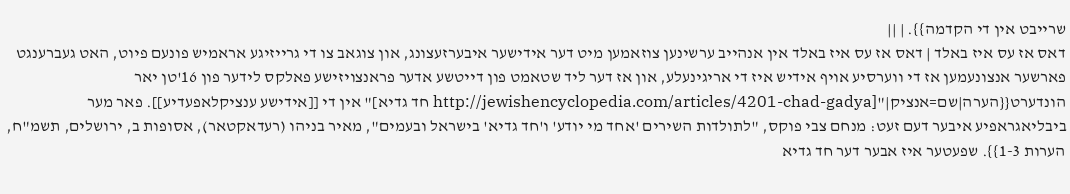שרייבט אין די הקדמה}}. | ||
דאס אז עס איז באלד | דאס אז עס איז באלד אין אנהייב ערשינען צוזאמען מיט דער אידישער איבערזעצונג, און צוגאב צו די גרייזיגע אראמיש פונעם פיוט, האט געברענגט פארשער אנצונעמען אז די ווערסיע אויף אידיש איז די אריגינעלע, און אז דער ליד שטאמט פון דייטשע אדער פראנצויזישע פאלקס לידער פון 16'טן יאר הונדערט{{הערה|שם=אנציק|"[http://jewishencyclopedia.com/articles/4201-chad-gadya חד גדיא]" אין די [[אידישע ענציקלאפעדיע]]. פאר מער ביבליאגראפיע איבער דעם זעט: מנחם צבי פוקס, "לתולדות השירים 'אחד מי יודע' ו'חד גדיא' בישראל ובעמים", מאיר בניהו (רעדאקטאר), אסופות ב, ירושלים, תשמ"ח, הערות 1-3}}. שפעטער איז אבער דער חד גדיא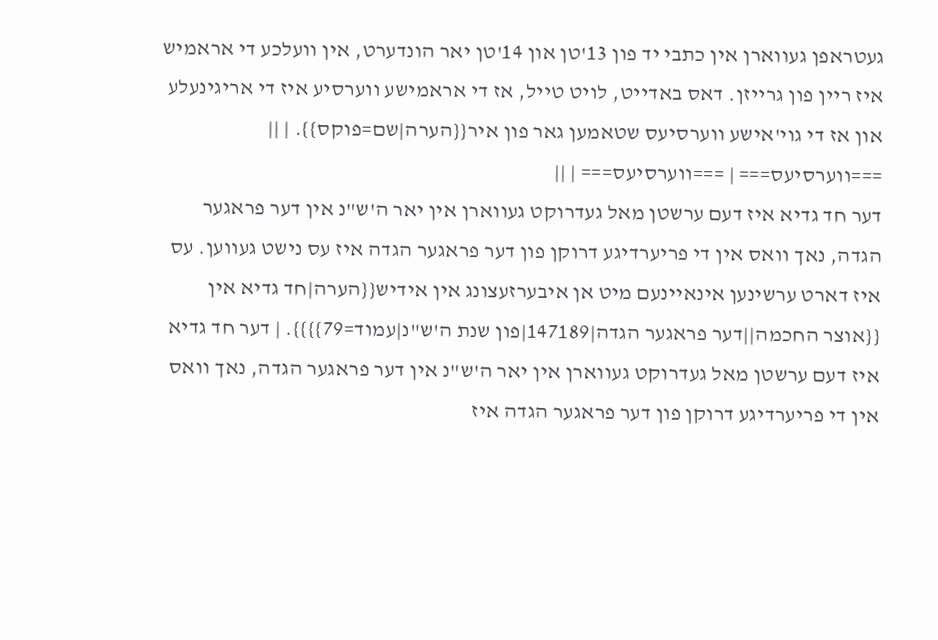געטראפן געווארן אין כתבי יד פון 13'טן און 14'טן יאר הונדערט, אין וועלכע די אראמיש איז ריין פון גרייזן. דאס באדייט, לויט טייל, אז די אראמישע ווערסיע איז די אריגינעלע און אז די גוי'אישע ווערסיעס שטאמען גאר פון איר{{הערה|שם=פוקס}}. | ||
===ווערסיעס=== | ===ווערסיעס=== | ||
דער חד גדיא איז דעם ערשטן מאל געדרוקט געווארן אין יאר ה'ש"נ אין דער פראגער הגדה, נאך וואס אין די פריערדיגע דרוקן פון דער פראגער הגדה איז עס נישט געווען. עס איז דארט ערשינען אינאיינעם מיט אן איבערזעצונג אין אידיש{{הערה|חד גדיא אין {{אוצר החכמה||דער פראגער הגדה|147189|פון שנת ה'ש"נ|עמוד=79}}}}. | דער חד גדיא איז דעם ערשטן מאל געדרוקט געווארן אין יאר ה'ש"נ אין דער פראגער הגדה, נאך וואס אין די פריערדיגע דרוקן פון דער פראגער הגדה איז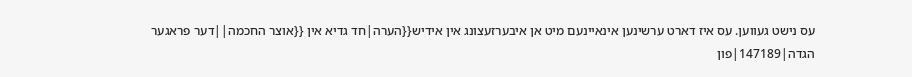עס נישט געווען. עס איז דארט ערשינען אינאיינעם מיט אן איבערזעצונג אין אידיש{{הערה|חד גדיא אין {{אוצר החכמה||דער פראגער הגדה|147189|פון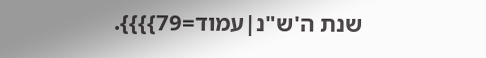שנת ה'ש"נ|עמוד=79}}}}.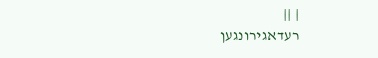| ||
רעדאגירונגען